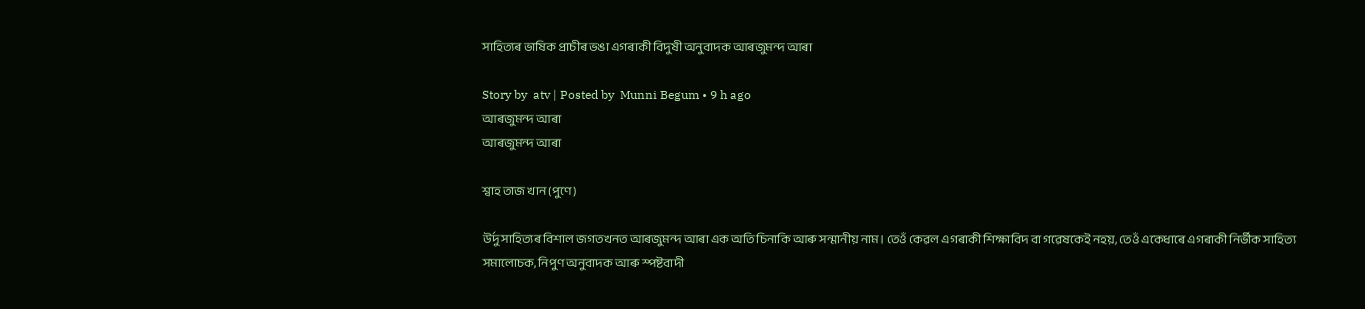সাহিত্যৰ ভাষিক প্ৰাচীৰ ভঙা এগৰাকী বিদুষী অনুবাদক আৰজুমন্দ আৰা

Story by  atv | Posted by  Munni Begum • 9 h ago
আৰজুমন্দ আৰা
আৰজুমন্দ আৰা

শ্বাহ তাজ খান (পুণে)

উৰ্দু সাহিত্যৰ বিশাল জগতখনত আৰজুমন্দ আৰা এক অতি চিনাকি আৰু সন্মানীয় নাম। তেওঁ কেৱল এগৰাকী শিক্ষাবিদ বা গৱেষকেই নহয়, তেওঁ একেধাৰে এগৰাকী নিৰ্ভীক সাহিত্য সমালোচক, নিপুণ অনুবাদক আৰু স্পষ্টবাদী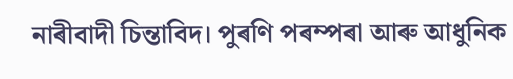নাৰীবাদী চিন্তাবিদ। পুৰণি পৰম্পৰা আৰু আধুনিক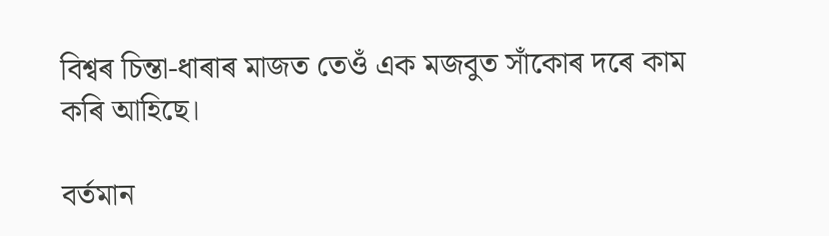বিশ্বৰ চিন্তা-ধাৰাৰ মাজত তেওঁ এক মজবুত সাঁকোৰ দৰে কাম কৰি আহিছে।

বৰ্তমান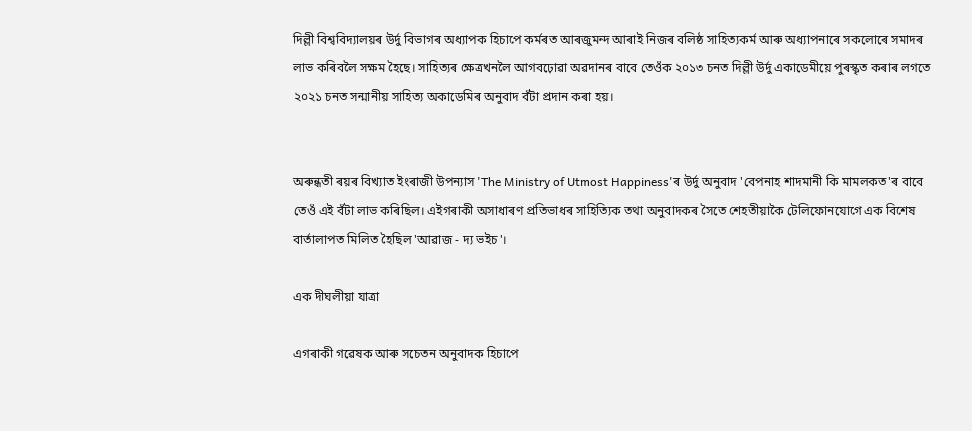দিল্লী বিশ্ববিদ্যালয়ৰ উৰ্দু বিভাগৰ অধ্যাপক হিচাপে কৰ্মৰত আৰজুমন্দ আৰাই নিজৰ বলিষ্ঠ সাহিত্যকৰ্ম আৰু অধ্যাপনাৰে সকলোৰে সমাদৰ লাভ কৰিবলৈ সক্ষম হৈছে। সাহিত্যৰ ক্ষেত্ৰখনলৈ আগবঢ়োৱা অৱদানৰ বাবে তেওঁক ২০১৩ চনত দিল্লী উৰ্দু একাডেমীয়ে পুৰস্কৃত কৰাৰ লগতে ২০২১ চনত সন্মানীয় সাহিত্য অকাডেমিৰ অনুবাদ বঁটা প্ৰদান কৰা হয়।


অৰুন্ধতী ৰয়ৰ বিখ্যাত ইংৰাজী উপন্যাস 'The Ministry of Utmost Happiness'ৰ উৰ্দু অনুবাদ 'বেপনাহ শাদমানী কি মামলকত'ৰ বাবে তেওঁ এই বঁটা লাভ কৰিছিল। এইগৰাকী অসাধাৰণ প্ৰতিভাধৰ সাহিত্যিক তথা অনুবাদকৰ সৈতে শেহতীয়াকৈ টেলিফোনযোগে এক বিশেষ বাৰ্তালাপত মিলিত হৈছিল 'আৱাজ - দ্য ভইচ'।

এক দীঘলীয়া যাত্ৰা

এগৰাকী গৱেষক আৰু সচেতন অনুবাদক হিচাপে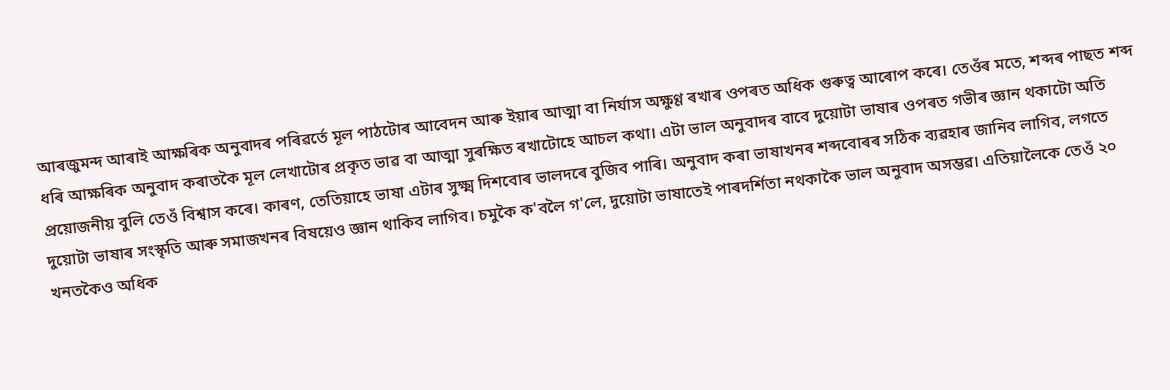আৰজুমন্দ আৰাই আক্ষৰিক অনুবাদৰ পৰিৱৰ্তে মূল পাঠটোৰ আবেদন আৰু ইয়াৰ আত্মা বা নিৰ্যাস অক্ষুণ্ণ ৰখাৰ ওপৰত অধিক গুৰুত্ব আৰোপ কৰে। তেওঁৰ মতে, শব্দৰ পাছত শব্দ ধৰি আক্ষৰিক অনুবাদ কৰাতকৈ মূল লেখাটোৰ প্ৰকৃত ভাৱ বা আত্মা সুৰক্ষিত ৰখাটোহে আচল কথা। এটা ভাল অনুবাদৰ বাবে দুয়োটা ভাষাৰ ওপৰত গভীৰ জ্ঞান থকাটো অতি প্ৰয়োজনীয় বুলি তেওঁ বিশ্বাস কৰে। কাৰণ, তেতিয়াহে ভাষা এটাৰ সুক্ষ্ম দিশবোৰ ভালদৰে বুজিব পাৰি। অনুবাদ কৰা ভাষাখনৰ শব্দবোৰৰ সঠিক ব্যৱহাৰ জানিব লাগিব, লগতে দুয়োটা ভাষাৰ সংস্কৃতি আৰু সমাজখনৰ বিষয়েও জ্ঞান থাকিব লাগিব। চমুকৈ ক'বলৈ গ'লে, দুয়োটা ভাষাতেই পাৰদৰ্শিতা নথকাকৈ ভাল অনুবাদ অসম্ভৱ। এতিয়ালৈকে তেওঁ ২০ খনতকৈও অধিক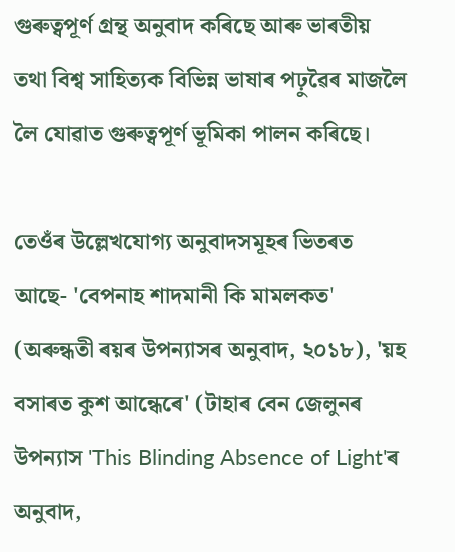গুৰুত্বপূৰ্ণ গ্ৰন্থ অনুবাদ কৰিছে আৰু ভাৰতীয় তথা বিশ্ব সাহিত্যক বিভিন্ন ভাষাৰ পঢ়ুৱৈৰ মাজলৈ লৈ যোৱাত গুৰুত্বপূৰ্ণ ভূমিকা পালন কৰিছে।

তেওঁৰ উল্লেখযোগ্য অনুবাদসমূহৰ ভিতৰত আছে- 'বেপনাহ শাদমানী কি মামলকত' (অৰুন্ধতী ৰয়ৰ উপন্যাসৰ অনুবাদ, ২০১৮), 'য়হ বসাৰত কুশ আন্ধেৰে' (টাহাৰ বেন জেলুনৰ উপন্যাস 'This Blinding Absence of Light'ৰ অনুবাদ,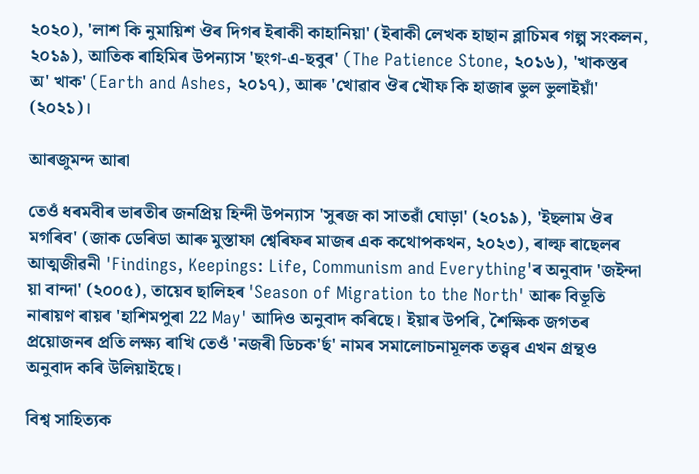২০২০), 'লাশ কি নুমায়িশ ঔৰ দিগৰ ইৰাকী কাহানিয়া' (ইৰাকী লেখক হাছান ব্লাচিমৰ গল্প সংকলন, ২০১৯), আতিক ৰাহিমিৰ উপন্যাস 'ছংগ-এ-ছবুৰ' (The Patience Stone, ২০১৬), 'খাকস্তৰ অ' খাক' (Earth and Ashes, ২০১৭), আৰু 'খোৱাব ঔৰ খৌফ কি হাজাৰ ভুল ভুলাইয়াঁ' (২০২১)।

আৰজুমন্দ আৰা

তেওঁ ধৰমবীৰ ভাৰতীৰ জনপ্ৰিয় হিন্দী উপন্যাস 'সুৰজ কা সাতৱাঁ ঘোড়া' (২০১৯), 'ইছলাম ঔৰ মগৰিব' (জাক ডেৰিডা আৰু মুস্তাফা শ্বেৰিফৰ মাজৰ এক কথোপকথন, ২০২৩), ৰাল্ফ ৰাছেলৰ আত্মজীৱনী 'Findings, Keepings: Life, Communism and Everything'ৰ অনুবাদ 'জইন্দা য়া বান্দা' (২০০৫), তায়েব ছালিহৰ 'Season of Migration to the North' আৰু বিভূতি নাৰায়ণ ৰায়ৰ 'হাশিমপুৰা 22 May' আদিও অনুবাদ কৰিছে। ইয়াৰ উপৰি, শৈক্ষিক জগতৰ প্ৰয়োজনৰ প্ৰতি লক্ষ্য ৰাখি তেওঁ 'নজৰী ডিচক'ৰ্ছ' নামৰ সমালোচনামূলক তত্ত্বৰ এখন গ্ৰন্থও অনুবাদ কৰি উলিয়াইছে।

বিশ্ব সাহিত্যক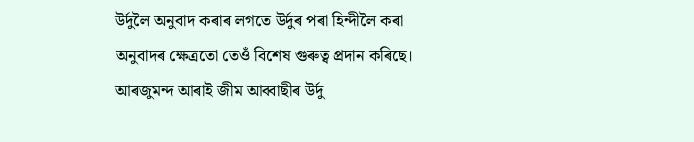উৰ্দুলৈ অনুবাদ কৰাৰ লগতে উৰ্দুৰ পৰা হিন্দীলৈ কৰা অনুবাদৰ ক্ষেত্ৰতো তেওঁ বিশেষ গুৰুত্ব প্ৰদান কৰিছে। আৰজুমন্দ আৰাই জীম আব্বাছীৰ উৰ্দু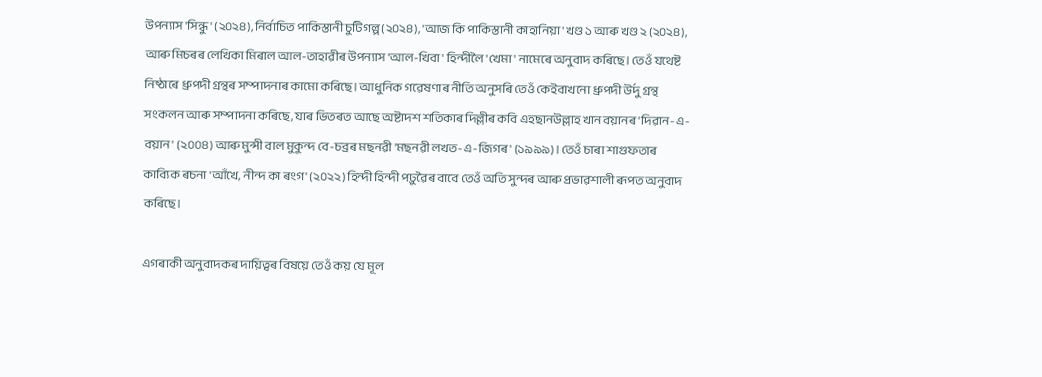উপন্যাস 'সিন্ধু' (২০২৪), নিৰ্বাচিত পাকিস্তানী চুটিগল্প (২০২৪), 'আজ কি পাকিস্তানী কাহানিয়া' খণ্ড ১ আৰু খণ্ড ২ (২০২৪), আৰু মিচৰৰ লেখিকা মিৰাল আল-তাহাৱীৰ উপন্যাস 'আল-খিবা' হিন্দীলৈ 'খেমা' নামেৰে অনুবাদ কৰিছে। তেওঁ যথেষ্ট নিষ্ঠাৰে ধ্ৰুপদী গ্ৰন্থৰ সম্পাদনাৰ কামো কৰিছে। আধুনিক গৱেষণাৰ নীতি অনুসৰি তেওঁ কেইবাখনো ধ্ৰুপদী উৰ্দু গ্ৰন্থ সংকলন আৰু সম্পাদনা কৰিছে, যাৰ ভিতৰত আছে অষ্টাদশ শতিকাৰ দিল্লীৰ কবি এহছানউল্লাহ খান বয়ানৰ 'দিৱান-এ-বয়ান' (২০০৪) আৰু মুন্সী বাল মুকুন্দ বে-চব্ৰৰ মছনৱী 'মছনৱী লখত-এ-জিগৰ' (১৯৯৯)। তেওঁ চাৰা শাগুফতাৰ কাব্যিক ৰচনা 'আঁখে, নীন্দ কা ৰংগ' (২০২২) হিন্দী হিন্দী পঢ়ুৱৈৰ বাবে তেওঁ অতি সুন্দৰ আৰু প্ৰভাৱশালী ৰূপত অনুবাদ কৰিছে।

এগৰাকী অনুবাদকৰ দায়িত্বৰ বিষয়ে তেওঁ কয় যে মূল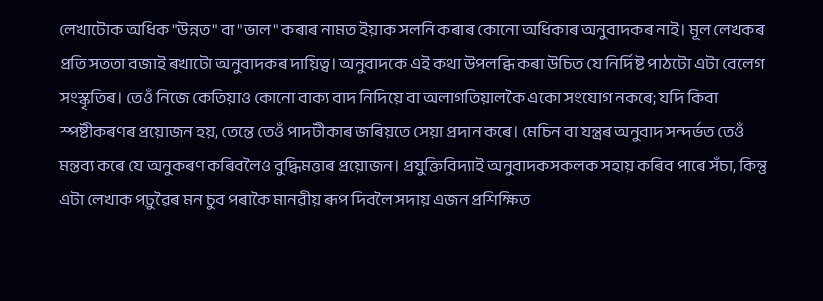লেখাটোক অধিক "উন্নত" বা "ভাল" কৰাৰ নামত ইয়াক সলনি কৰাৰ কোনো অধিকাৰ অনুবাদকৰ নাই। মূল লেখকৰ প্ৰতি সততা বজাই ৰখাটো অনুবাদকৰ দায়িত্ব। অনুবাদকে এই কথা উপলব্ধি কৰা উচিত যে নিৰ্দিষ্ট পাঠটো এটা বেলেগ সংস্কৃতিৰ। তেওঁ নিজে কেতিয়াও কোনো বাক্য বাদ নিদিয়ে বা অলাগতিয়ালকৈ একো সংযোগ নকৰে; যদি কিবা স্পষ্টীকৰণৰ প্ৰয়োজন হয়, তেন্তে তেওঁ পাদটীকাৰ জৰিয়তে সেয়া প্ৰদান কৰে। মেচিন বা যন্ত্ৰৰ অনুবাদ সন্দৰ্ভত তেওঁ মন্তব্য কৰে যে অনুকৰণ কৰিবলৈও বুদ্ধিমত্তাৰ প্ৰয়োজন। প্ৰযুক্তিবিদ্যাই অনুবাদকসকলক সহায় কৰিব পাৰে সঁচা, কিন্তু এটা লেখাক পঢ়ুৱৈৰ মন চুব পৰাকৈ মানৱীয় ৰূপ দিবলৈ সদায় এজন প্ৰশিক্ষিত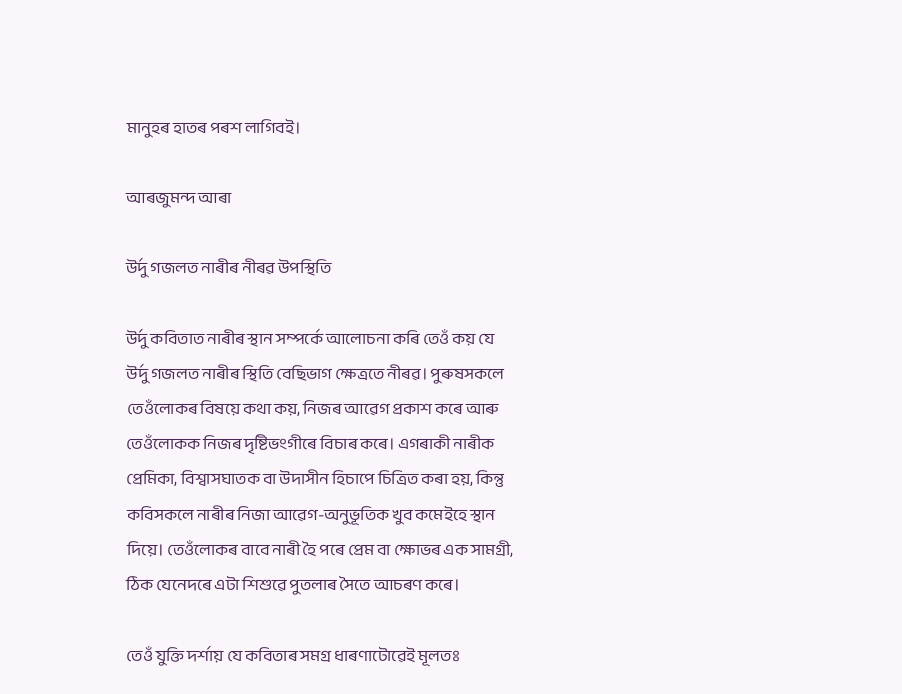মানুহৰ হাতৰ পৰশ লাগিবই।

আৰজুমন্দ আৰা

উৰ্দু গজলত নাৰীৰ নীৰৱ উপস্থিতি

উৰ্দু কবিতাত নাৰীৰ স্থান সম্পৰ্কে আলোচনা কৰি তেওঁ কয় যে উৰ্দু গজলত নাৰীৰ স্থিতি বেছিভাগ ক্ষেত্ৰতে নীৰৱ। পুৰুষসকলে তেওঁলোকৰ বিষয়ে কথা কয়, নিজৰ আৱেগ প্ৰকাশ কৰে আৰু তেওঁলোকক নিজৰ দৃষ্টিভংগীৰে বিচাৰ কৰে। এগৰাকী নাৰীক প্ৰেমিকা, বিশ্বাসঘাতক বা উদাসীন হিচাপে চিত্ৰিত কৰা হয়, কিন্তু কবিসকলে নাৰীৰ নিজা আৱেগ-অনুভূতিক খুব কমেইহে স্থান দিয়ে। তেওঁলোকৰ বাবে নাৰী হৈ পৰে প্ৰেম বা ক্ষোভৰ এক সামগ্ৰী, ঠিক যেনেদৰে এটা শিশুৱে পুতলাৰ সৈতে আচৰণ কৰে।

তেওঁ যুক্তি দৰ্শায় যে কবিতাৰ সমগ্ৰ ধাৰণাটোৱেই মূলতঃ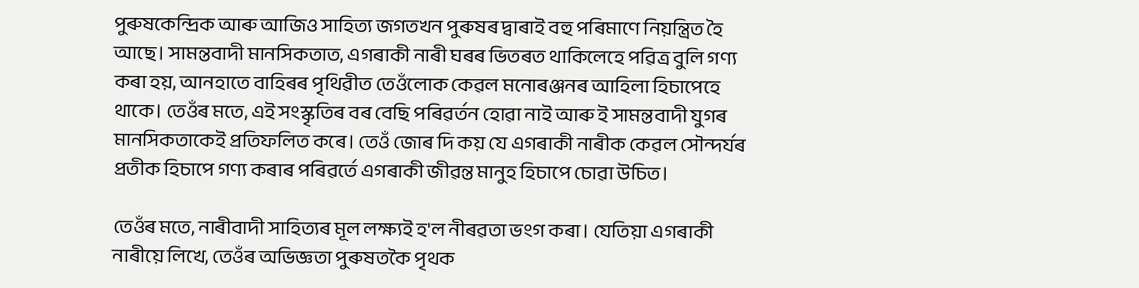পুৰুষকেন্দ্ৰিক আৰু আজিও সাহিত্য জগতখন পুৰুষৰ দ্বাৰাই বহু পৰিমাণে নিয়ন্ত্ৰিত হৈ আছে। সামন্তবাদী মানসিকতাত, এগৰাকী নাৰী ঘৰৰ ভিতৰত থাকিলেহে পৱিত্ৰ বুলি গণ্য কৰা হয়, আনহাতে বাহিৰৰ পৃথিৱীত তেওঁলোক কেৱল মনোৰঞ্জনৰ আহিলা হিচাপেহে থাকে। তেওঁৰ মতে, এই সংস্কৃতিৰ বৰ বেছি পৰিৱৰ্তন হোৱা নাই আৰু ই সামন্তবাদী যুগৰ মানসিকতাকেই প্ৰতিফলিত কৰে। তেওঁ জোৰ দি কয় যে এগৰাকী নাৰীক কেৱল সৌন্দৰ্যৰ প্ৰতীক হিচাপে গণ্য কৰাৰ পৰিৱৰ্তে এগৰাকী জীৱন্ত মানুহ হিচাপে চোৱা উচিত।

তেওঁৰ মতে, নাৰীবাদী সাহিত্যৰ মূল লক্ষ্যই হ'ল নীৰৱতা ভংগ কৰা। যেতিয়া এগৰাকী নাৰীয়ে লিখে, তেওঁৰ অভিজ্ঞতা পুৰুষতকৈ পৃথক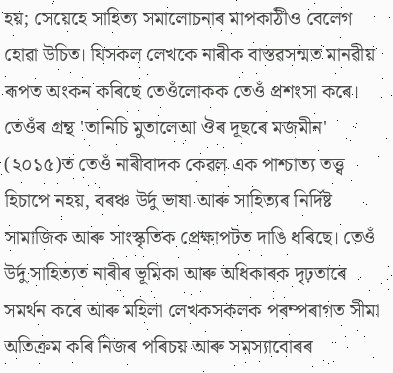হয়; সেয়েহে সাহিত্য সমালোচনাৰ মাপকাঠীও বেলেগ হোৱা উচিত। যিসকল লেখকে নাৰীক বাস্তৱসন্মত মানৱীয় ৰূপত অংকন কৰিছে তেওঁলোকক তেওঁ প্ৰশংসা কৰে। তেওঁৰ গ্ৰন্থ 'তানিচি মুতালেআ ঔৰ দূছৰে মজমীন' (২০১৫)ত তেওঁ নাৰীবাদক কেৱল এক পাশ্চাত্য তত্ত্ব হিচাপে নহয়, বৰঞ্চ উৰ্দু ভাষা আৰু সাহিত্যৰ নিৰ্দিষ্ট সামাজিক আৰু সাংস্কৃতিক প্ৰেক্ষাপটত দাঙি ধৰিছে। তেওঁ উৰ্দু সাহিত্যত নাৰীৰ ভূমিকা আৰু অধিকাৰক দৃঢ়তাৰে সমৰ্থন কৰে আৰু মহিলা লেখকসকলক পৰম্পৰাগত সীমা অতিক্ৰম কৰি নিজৰ পৰিচয় আৰু সমস্যাবোৰৰ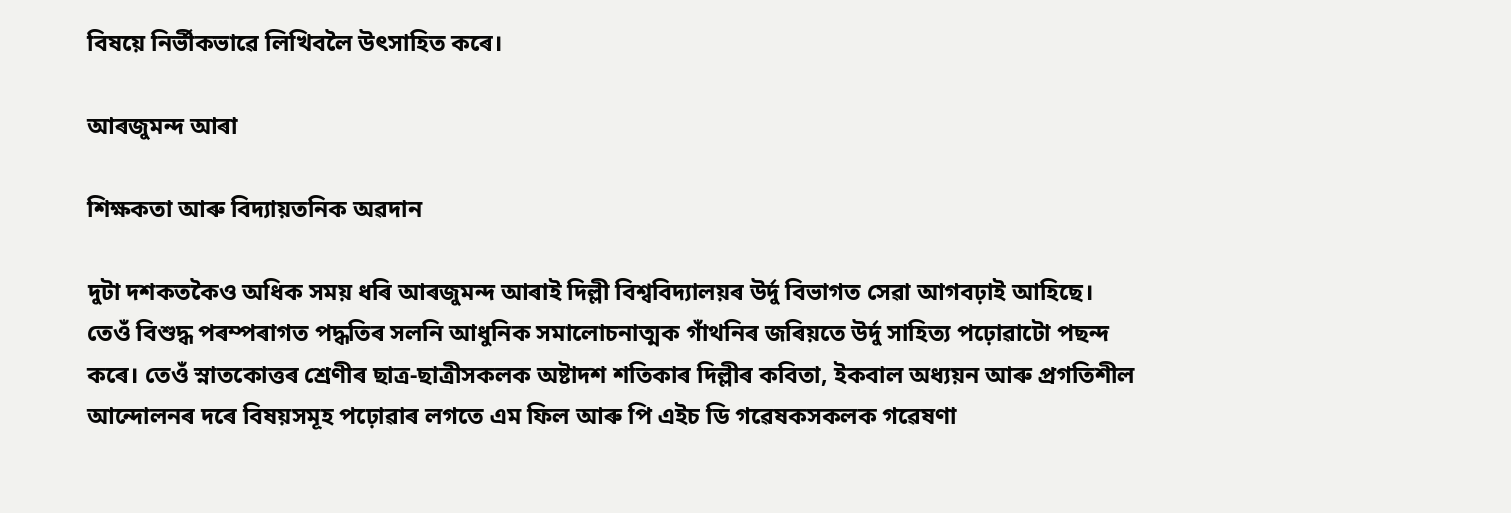বিষয়ে নিৰ্ভীকভাৱে লিখিবলৈ উৎসাহিত কৰে।

আৰজুমন্দ আৰা

শিক্ষকতা আৰু বিদ্যায়তনিক অৱদান

দুটা দশকতকৈও অধিক সময় ধৰি আৰজুমন্দ আৰাই দিল্লী বিশ্ববিদ্যালয়ৰ উৰ্দু বিভাগত সেৱা আগবঢ়াই আহিছে। তেওঁ বিশুদ্ধ পৰম্পৰাগত পদ্ধতিৰ সলনি আধুনিক সমালোচনাত্মক গাঁথনিৰ জৰিয়তে উৰ্দু সাহিত্য পঢ়োৱাটো পছন্দ কৰে। তেওঁ স্নাতকোত্তৰ শ্ৰেণীৰ ছাত্ৰ-ছাত্ৰীসকলক অষ্টাদশ শতিকাৰ দিল্লীৰ কবিতা, ইকবাল অধ্যয়ন আৰু প্ৰগতিশীল আন্দোলনৰ দৰে বিষয়সমূহ পঢ়োৱাৰ লগতে এম ফিল আৰু পি এইচ ডি গৱেষকসকলক গৱেষণা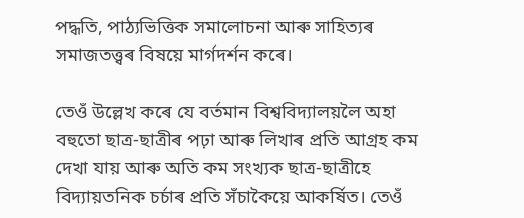পদ্ধতি, পাঠ্যভিত্তিক সমালোচনা আৰু সাহিত্যৰ সমাজতত্ত্বৰ বিষয়ে মাৰ্গদৰ্শন কৰে।

তেওঁ উল্লেখ কৰে যে বৰ্তমান বিশ্ববিদ্যালয়লৈ অহা বহুতো ছাত্ৰ-ছাত্ৰীৰ পঢ়া আৰু লিখাৰ প্ৰতি আগ্ৰহ কম দেখা যায় আৰু অতি কম সংখ্যক ছাত্ৰ-ছাত্ৰীহে বিদ্যায়তনিক চৰ্চাৰ প্ৰতি সঁচাকৈয়ে আকৰ্ষিত। তেওঁ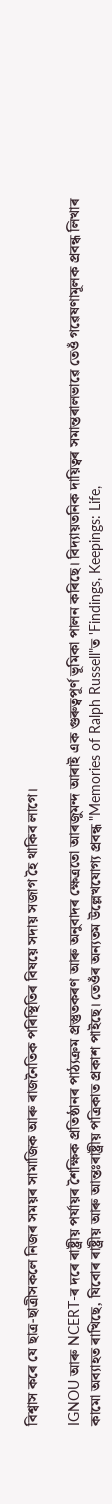বিশ্বাস কৰে যে ছাত্ৰ-ছাত্ৰীসকলে নিজৰ সময়ৰ সামাজিক আৰু ৰাজনৈতিক পৰিস্থিতিৰ বিষয়ে সদায় সজাগ হৈ থাকিব লাগে।

IGNOU আৰু NCERT-ৰ দৰে ৰাষ্ট্ৰীয় পৰ্যায়ৰ শৈক্ষিক প্ৰতিষ্ঠানৰ পাঠ্যক্ৰম প্ৰস্তুতকৰণ আৰু অনুবাদৰ ক্ষেত্ৰতো আৰজুমন্দ আৰাই এক গুৰুত্বপূৰ্ণ ভূমিকা পালন কৰিছে। বিদ্যায়তনিক দায়িত্বৰ সমান্তৰালভাৱে তেওঁ গৱেষণামূলক প্ৰবন্ধ লিখাৰ কামো অব্যাহত ৰাখিছে, যিবোৰ ৰাষ্ট্ৰীয় আৰু আন্তঃৰাষ্ট্ৰীয় পত্ৰিকাত প্ৰকাশ পাইছে। তেওঁৰ অন্যতম উল্লেখযোগ্য প্ৰবন্ধ "Memories of Ralph Russell"ত 'Findings, Keepings: Life,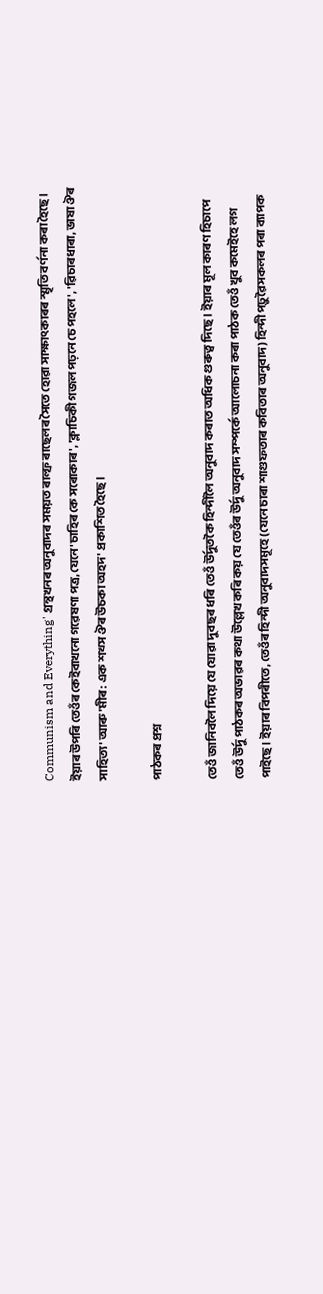Communism and Everything' গ্ৰন্থখনৰ অনুবাদৰ সময়ত ৰাল্ফ ৰাছেলৰ সৈতে হোৱা সাক্ষাৎকাৰৰ স্মৃতি বৰ্ণনা কৰা হৈছে। ইয়াৰ উপৰি তেওঁৰ কেইবাখনো গৱেষণা পত্ৰ, যেনে 'চাহিৰ কে সৰোকাৰ', 'ক্লাচিকী গজল পঢ়নে চে পহলে', 'ৱিচাৰধাৰা, ভাষা ঔৰ সাহিত্য' আৰু 'মীৰ: এক শখ্স ঔৰ উচকা অহদ' প্ৰকাশিত হৈছে।

পাঠকৰ প্ৰশ্ন

তেওঁ জানিবলৈ দিয়ে যে যোৱা দুবছৰ ধৰি তেওঁ উৰ্দুতকৈ হিন্দীলৈ অনুবাদ কৰাত অধিক গুৰুত্ব দিছে। ইয়াৰ মূল কাৰণ হিচাপে তেওঁ উৰ্দু পাঠকৰ অভাৱৰ কথা উল্লেখ কৰি কয় যে তেওঁৰ উৰ্দু অনুবাদ সম্পৰ্কে আলোচনা কৰা পাঠক তেওঁ খুব কমেইহে লগ পাইছে। ইয়াৰ বিপৰীতে, তেওঁৰ হিন্দী অনুবাদসমূহে (যেনে চাৰা শাগুফতাৰ কবিতাৰ অনুবাদ) হিন্দী পঢ়ুৱৈসকলৰ পৰা ব্যাপক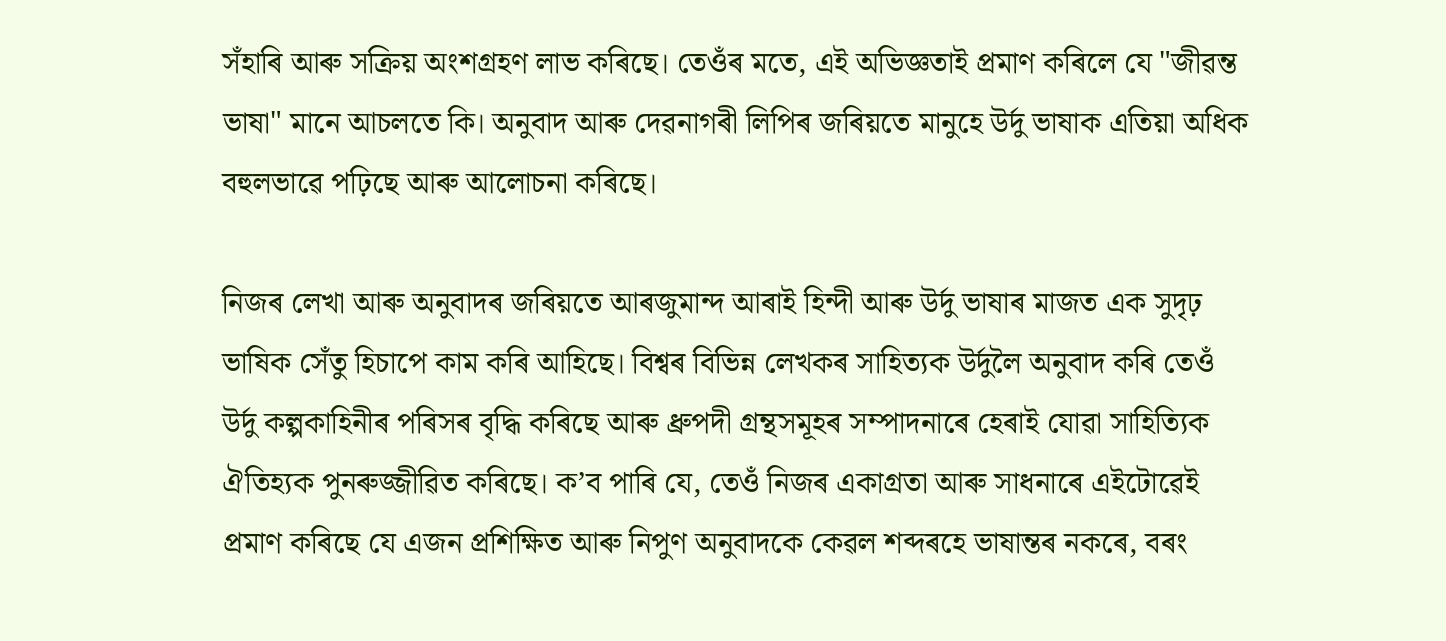সঁহাৰি আৰু সক্ৰিয় অংশগ্ৰহণ লাভ কৰিছে। তেওঁৰ মতে, এই অভিজ্ঞতাই প্ৰমাণ কৰিলে যে "জীৱন্ত ভাষা" মানে আচলতে কি। অনুবাদ আৰু দেৱনাগৰী লিপিৰ জৰিয়তে মানুহে উৰ্দু ভাষাক এতিয়া অধিক বহুলভাৱে পঢ়িছে আৰু আলোচনা কৰিছে।

নিজৰ লেখা আৰু অনুবাদৰ জৰিয়তে আৰজুমান্দ আৰাই হিন্দী আৰু উৰ্দু ভাষাৰ মাজত এক সুদৃঢ় ভাষিক সেঁতু হিচাপে কাম কৰি আহিছে। বিশ্বৰ বিভিন্ন লেখকৰ সাহিত্যক উৰ্দুলৈ অনুবাদ কৰি তেওঁ উৰ্দু কল্পকাহিনীৰ পৰিসৰ বৃদ্ধি কৰিছে আৰু ধ্ৰুপদী গ্ৰন্থসমূহৰ সম্পাদনাৰে হেৰাই যোৱা সাহিত্যিক ঐতিহ্যক পুনৰুজ্জীৱিত কৰিছে। ক’ব পাৰি যে, তেওঁ নিজৰ একাগ্ৰতা আৰু সাধনাৰে এইটোৱেই প্ৰমাণ কৰিছে যে এজন প্ৰশিক্ষিত আৰু নিপুণ অনুবাদকে কেৱল শব্দৰহে ভাষান্তৰ নকৰে, বৰং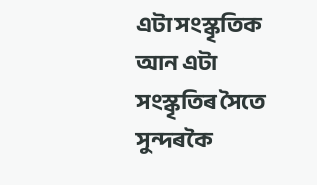এটা সংস্কৃতিক আন এটা সংস্কৃতিৰ সৈতে সুন্দৰকৈ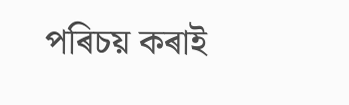পৰিচয় কৰাই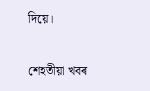দিয়ে।


শেহতীয়া খবৰ